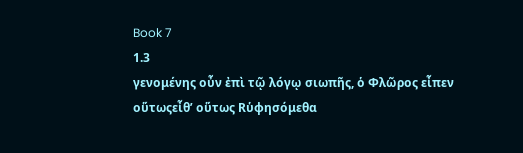Book 7
1.3
γενομένης οὖν ἐπὶ τῷ λόγῳ σιωπῆς, ὁ Φλῶρος εἶπεν οὕτωςεἶθ’ οὕτως Rὑφησόμεθα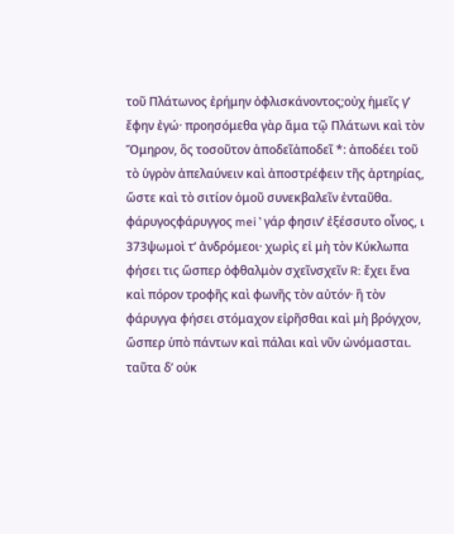τοῦ Πλάτωνος ἐρήμην ὀφλισκάνοντος;οὐχ ἡμεῖς γʼ ἔφην ἐγώ· προησόμεθα γὰρ ἅμα τῷ Πλάτωνι καὶ τὸν Ὅμηρον, ὃς τοσοῦτον ἀποδεῖἀποδεῖ *: ἀποδέει τοῦ τὸ ὑγρὸν ἀπελαύνειν καὶ ἀποστρέφειν τῆς ἀρτηρίας, ὥστε καὶ τὸ σιτίον ὁμοῦ συνεκβαλεῖν ἐνταῦθα. φάρυγοςφάρυγγος mei ʽ γάρ φησινʼ ἐξέσσυτο οἶνος, ι 373ψωμοὶ τʼ ἀνδρόμεοι· χωρὶς εἰ μὴ τὸν Κύκλωπα φήσει τις ὥσπερ ὀφθαλμὸν σχεῖνσχεῖν R: ἔχει ἕνα καὶ πόρον τροφῆς καὶ φωνῆς τὸν αὐτόν· ἢ τὸν φάρυγγα φήσει στόμαχον εἰρῆσθαι καὶ μὴ βρόγχον, ὥσπερ ὑπὸ πάντων καὶ πάλαι καὶ νῦν ὠνόμασται. ταῦτα δʼ οὐκ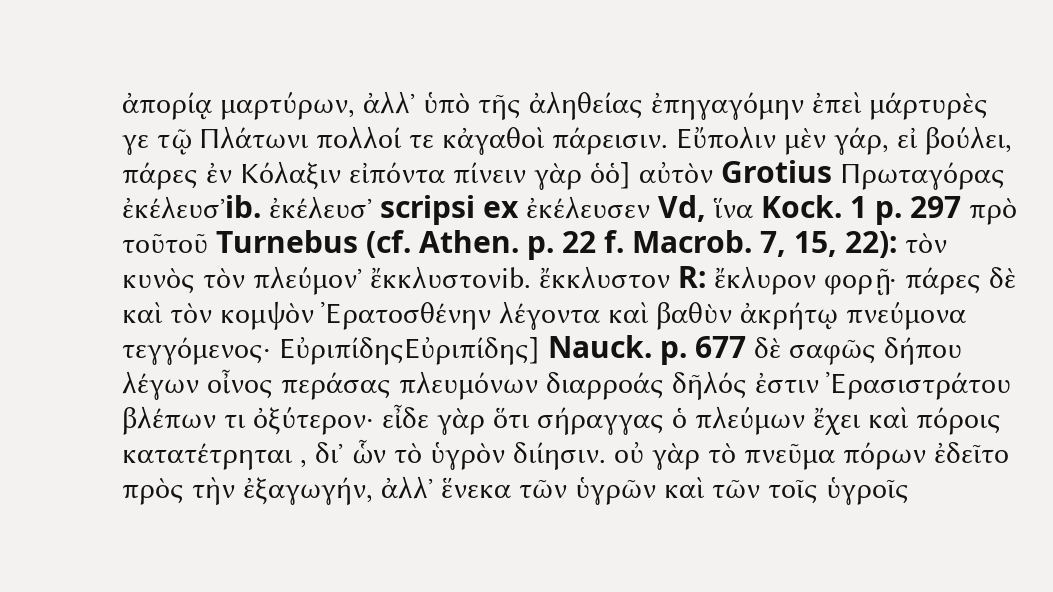ἀπορίᾳ μαρτύρων, ἀλλʼ ὑπὸ τῆς ἀληθείας ἐπηγαγόμην ἐπεὶ μάρτυρὲς γε τῷ Πλάτωνι πολλοί τε κἀγαθοὶ πάρεισιν. Εὔπολιν μὲν γάρ, εἰ βούλει, πάρες ἐν Κόλαξιν εἰπόντα πίνειν γὰρ ὁὁ] αὐτὸν Grotius Πρωταγόρας ἐκέλευσʼib. ἐκέλευσʼ scripsi ex ἐκέλευσεν Vd, ἵνα Kock. 1 p. 297 πρὸ τοῦτοῦ Turnebus (cf. Athen. p. 22 f. Macrob. 7, 15, 22): τὸν κυνὸς τὸν πλεύμονʼ ἔκκλυστονib. ἔκκλυστον R: ἔκλυρον φορῇ· πάρες δὲ καὶ τὸν κομψὸν Ἐρατοσθένην λέγοντα καὶ βαθὺν ἀκρήτῳ πνεύμονα τεγγόμενος· ΕὐριπίδηςΕὐριπίδης] Nauck. p. 677 δὲ σαφῶς δήπου λέγων οἶνος περάσας πλευμόνων διαρροάς δῆλός ἐστιν Ἐρασιστράτου βλέπων τι ὀξύτερον· εἶδε γὰρ ὅτι σήραγγας ὁ πλεύμων ἔχει καὶ πόροις κατατέτρηται , διʼ ὧν τὸ ὑγρὸν διίησιν. οὐ γὰρ τὸ πνεῦμα πόρων ἐδεῖτο πρὸς τὴν ἐξαγωγήν, ἀλλʼ ἕνεκα τῶν ὑγρῶν καὶ τῶν τοῖς ὑγροῖς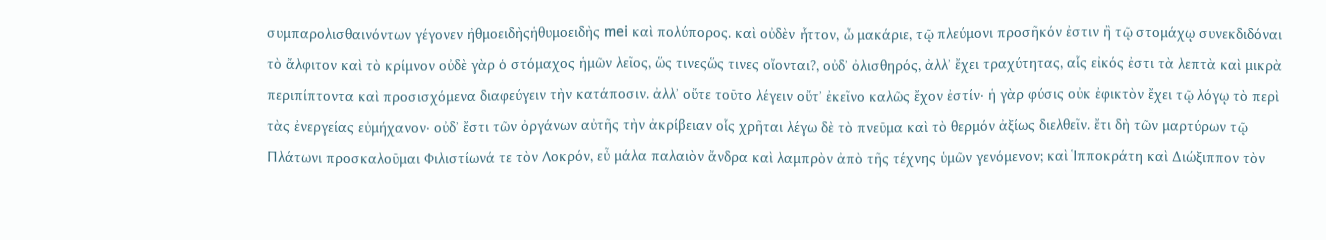συμπαρολισθαινόντων γέγονεν ἠθμοειδὴςἡθυμοειδὴς mei καὶ πολύπορος. καὶ οὐδὲν ἧττον, ὦ μακάριε, τῷ πλεύμονι προσῆκόν ἐστιν ἢ τῷ στομάχῳ συνεκδιδόναι τὸ ἄλφιτον καὶ τὸ κρίμνον οὐδὲ γὰρ ὁ στόμαχος ἡμῶν λεῖος, ὥς τινεςὥς τινες οἴονται?, οὐδʼ ὀλισθηρός, ἀλλʼ ἔχει τραχύτητας, αἷς εἰκός ἐστι τὰ λεπτὰ καὶ μικρὰ περιπίπτοντα καὶ προσισχόμενα διαφεύγειν τὴν κατάποσιν. ἀλλʼ οὔτε τοῦτο λέγειν οὔτʼ ἐκεῖνο καλῶς ἔχον ἐστίν· ἡ γὰρ φύσις οὐκ ἐφικτὸν ἔχει τῷ λόγῳ τὸ περὶ τὰς ἐνεργείας εὐμήχανον· οὐδʼ ἔστι τῶν ὀργάνων αὐτῆς τὴν ἀκρίβειαν οἷς χρῆται λέγω δὲ τὸ πνεῦμα καὶ τὸ θερμόν ἀξίως διελθεῖν. ἔτι δὴ τῶν μαρτύρων τῷ Πλάτωνι προσκαλοῦμαι Φιλιστίωνά τε τὸν Λοκρόν, εὖ μάλα παλαιὸν ἄνδρα καὶ λαμπρὸν ἀπὸ τῆς τέχνης ὑμῶν γενόμενον; καὶ Ἱπποκράτη καὶ Διώξιππον τὸν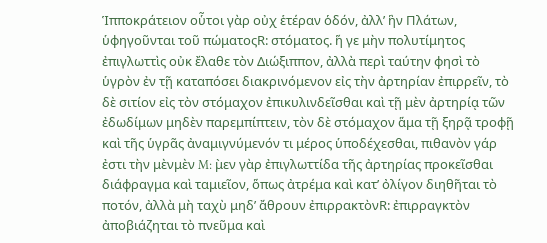Ἱπποκράτειον οὗτοι γὰρ οὐχ ἑτέραν ὁδόν, ἀλλʼ ἣν Πλάτων, ὑφηγοῦνται τοῦ πώματοςR: στόματος. ἥ γε μὴν πολυτίμητος ἐπιγλωττὶς οὐκ ἔλαθε τὸν Διώξιππον, ἀλλὰ περὶ ταύτην φησὶ τὸ ὑγρὸν ἐν τῇ καταπόσει διακρινόμενον εἰς τὴν ἀρτηρίαν ἐπιρρεῖν, τὸ δὲ σιτίον εἰς τὸν στόμαχον ἐπικυλινδεῖσθαι καὶ τῇ μὲν ἀρτηρίᾳ τῶν ἐδωδίμων μηδὲν παρεμπίπτειν, τὸν δὲ στόμαχον ἅμα τῇ ξηρᾷ τροφῇ καὶ τῆς ὑγρᾶς ἀναμιγνύμενόν τι μέρος ὑποδέχεσθαι, πιθανὸν γάρ ἐστι τὴν μὲνμὲν M: μ̀εν γὰρ ἐπιγλωττίδα τῆς ἀρτηρίας προκεῖσθαι διάφραγμα καὶ ταμιεῖον, ὅπως ἀτρέμα καὶ κατʼ ὀλίγον διηθῆται τὸ ποτόν, ἀλλὰ μὴ ταχὺ μηδʼ ἄθρουν ἐπιρρακτὸνR: ἐπιρραγκτὸν ἀποβιάζηται τὸ πνεῦμα καὶ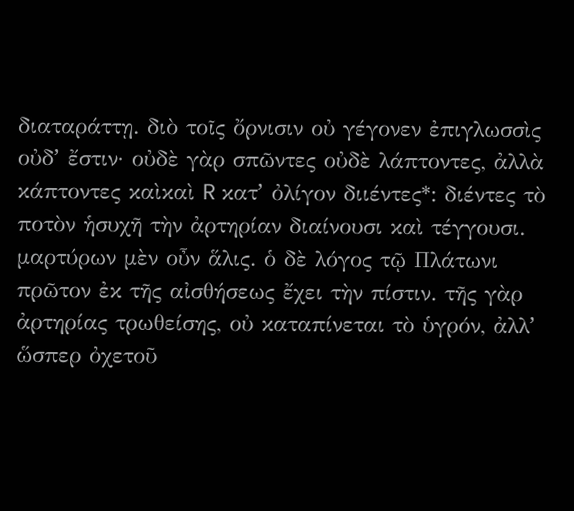διαταράττῃ. διὸ τοῖς ὄρνισιν οὐ γέγονεν ἐπιγλωσσὶς οὐδʼ ἔστιν· οὐδὲ γὰρ σπῶντες οὐδὲ λάπτοντες, ἀλλὰ κάπτοντες καὶκαὶ R κατʼ ὀλίγον διιέντες*: διέντες τὸ ποτὸν ἡσυχῆ τὴν ἀρτηρίαν διαίνουσι καὶ τέγγουσι. μαρτύρων μὲν οὖν ἅλις. ὁ δὲ λόγος τῷ Πλάτωνι πρῶτον ἐκ τῆς αἰσθήσεως ἔχει τὴν πίστιν. τῆς γὰρ ἀρτηρίας τρωθείσης, οὐ καταπίνεται τὸ ὑγρόν, ἀλλʼ ὥσπερ ὀχετοῦ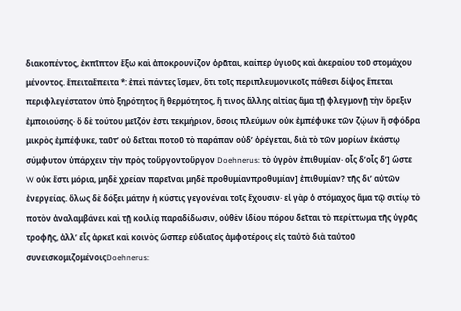διακοπέντος, ἐκπῖπτον ἔξω καὶ ἀποκρουνίζον ὁρᾶται, καίπερ ὑγιοῦς καὶ ἀκεραίου τοῦ στομάχου μένοντος. ἔπειταἔπειτα *: ἐπεὶ πάντες ἴσμεν, ὅτι τοῖς περιπλευμονικοῖς πάθεσι δίψος ἕπεται περιφλεγέστατον ὑπὸ ξηρότητος ἢ θερμότητος, ἤ τινος ἄλλης αἰτίας ἅμα τῇ φλεγμονῇ τὴν ὄρεξιν ἐμποιούσης· ὃ δὲ τούτου μεῖζόν ἐστι τεκμήριον, ὅσοις πλεύμων οὐκ ἐμπέφυκε τῶν ζῴων ἢ σφόδρα μικρὸς ἐμπέφυκε, ταῦτʼ οὐ δεῖται ποτοῦ τὸ παράπαν οὐδʼ ὀρέγεται, διὰ τὸ τῶν μορίων ἑκάστῳ σύμφυτον ὑπάρχειν τὴν πρὸς τοὔργοντοὔργον Doehnerus: τὸ ὑγρὸν ἐπιθυμίαν· οἷς δʼοἷς δʼ] ὥστε W οὐκ ἔστι μόρια, μηδὲ χρείαν παρεῖναι μηδὲ προθυμίανπροθυμίαν] ἐπιθυμίαν? τῆς διʼ αὐτῶν ἐνεργείας. ὅλως δὲ δόξει μάτην ἡ κύστις γεγονέναι τοῖς ἔχουσιν· εἰ γὰρ ὁ στόμαχος ἅμα τῷ σιτίῳ τὸ ποτὸν ἀναλαμβάνει καὶ τῇ κοιλίᾳ παραδίδωσιν, οὐθὲν ἰδίου πόρου δεῖται τὸ περίττωμα τῆς ὑγρᾶς τροφῆς, ἀλλʼ εἷς ἀρκεῖ καὶ κοινὸς ὥσπερ εὐδιαῖος ἀμφοτέροις εἰς ταὐτὸ διὰ ταὐτοῦ συνεισκομιζομένοιςDoehnerus: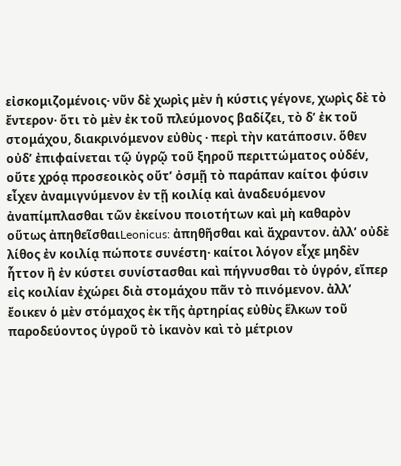εἰσκομιζομένοις· νῦν δὲ χωρὶς μὲν ἡ κύστις γέγονε, χωρὶς δὲ τὸ ἔντερον· ὅτι τὸ μὲν ἐκ τοῦ πλεύμονος βαδίζει, τὸ δʼ ἐκ τοῦ στομάχου, διακρινόμενον εὐθὺς · περὶ τὴν κατάποσιν. ὅθεν οὐδʼ ἐπιφαίνεται τῷ ὑγρῷ τοῦ ξηροῦ περιττώματος οὐδέν, οὔτε χρόᾳ προσεοικὸς οὔτʼ ὀσμῇ τὸ παράπαν καίτοι φύσιν εἶχεν ἀναμιγνύμενον ἐν τῇ κοιλίᾳ καὶ ἀναδευόμενον ἀναπίμπλασθαι τῶν ἐκείνου ποιοτήτων καὶ μὴ καθαρὸν οὕτως ἀπηθεῖσθαιLeonicus: ἀπηθῆσθαι καὶ ἄχραντον. ἀλλʼ οὐδὲ λίθος ἐν κοιλίᾳ πώποτε συνέστη· καίτοι λόγον εἶχε μηδὲν ἧττον ἢ ἐν κύστει συνίστασθαι καὶ πήγνυσθαι τὸ ὑγρόν, εἴπερ εἰς κοιλίαν ἐχώρει διὰ στομάχου πᾶν τὸ πινόμενον. ἀλλʼ ἔοικεν ὁ μὲν στόμαχος ἐκ τῆς ἀρτηρίας εὐθὺς ἕλκων τοῦ παροδεύοντος ὑγροῦ τὸ ἱκανὸν καὶ τὸ μέτριον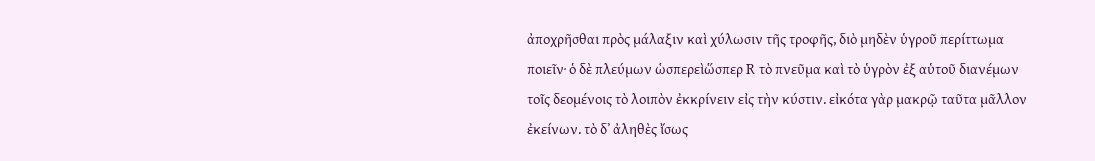ἀποχρῆσθαι πρὸς μάλαξιν καὶ χύλωσιν τῆς τροφῆς, διὸ μηδὲν ὑγροῦ περίττωμα ποιεῖν· ὁ δὲ πλεύμων ὡσπερεὶὥσπερ R τὸ πνεῦμα καὶ τὸ ὑγρὸν ἐξ αὑτοῦ διανέμων τοῖς δεομένοις τὸ λοιπὸν ἐκκρίνειν εἰς τὴν κύστιν. εἰκότα γὰρ μακρῷ ταῦτα μᾶλλον ἐκείνων. τὸ δʼ ἀληθὲς ἴσως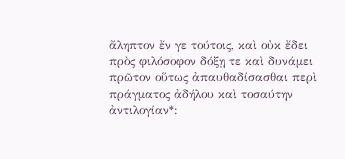ἄληπτον ἔν γε τούτοις, καὶ οὐκ ἔδει πρὸς φιλόσοφον δόξῃ τε καὶ δυνάμει πρῶτον οὕτως ἀπαυθαδίσασθαι περὶ πράγματος ἀδήλου καὶ τοσαύτην ἀντιλογίαν*: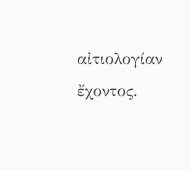αἰτιολογίαν ἔχοντος.